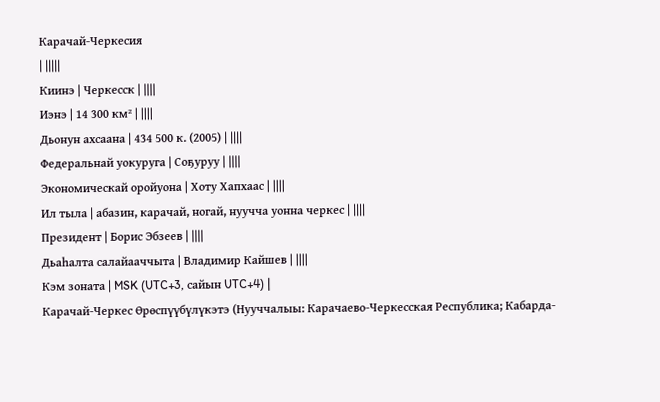Карачай-Черкесия
| |||||
Киинэ | Черкесск | ||||
Иэнэ | 14 300 км² | ||||
Дьонун ахсаана | 434 500 к. (2005) | ||||
Федеральнай уокуруга | Соҕуруу | ||||
Экономическай оройуона | Хоту Хапхаас | ||||
Ил тыла | абазин, карачай, ногай, нуучча уонна черкес | ||||
Президент | Борис Эбзеев | ||||
Дьаhалта салайааччыта | Владимир Кайшев | ||||
Кэм зоната | MSK (UTC+3, сайын UTC+4) |
Карачай-Черкес Өрөспүүбүлүкэтэ (Нууччалыы: Карачаево-Черкесская Республика; Кабарда-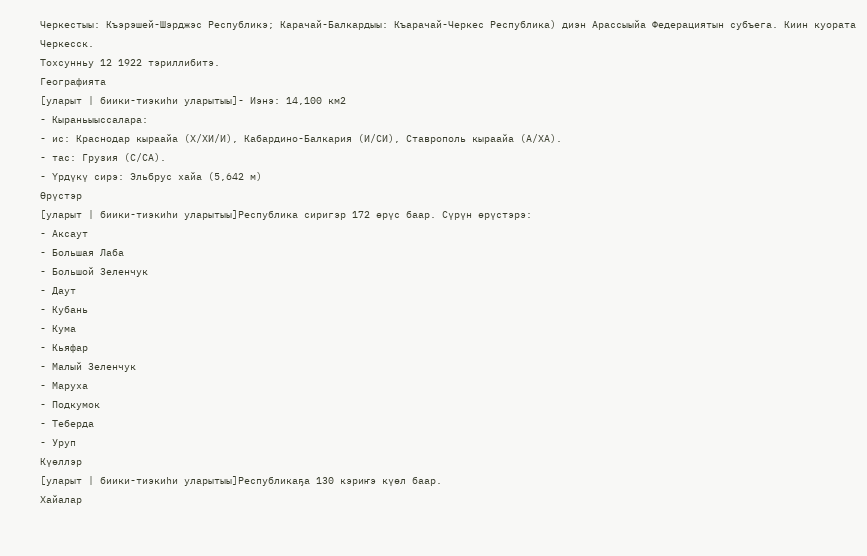Черкестыы: Къэрэшей-Шэрджэс Республикэ; Карачай-Балкардыы: Къарачай-Черкес Республика) диэн Арассыыйа Федерациятын субъега. Киин куората Черкесск.
Тохсунньу 12 1922 тэриллибитэ.
Географията
[уларыт | биики-тиэкиһи уларытыы]- Иэнэ: 14,100 км2
- Кыраньыыссалара:
- ис: Краснодар кыраайа (Х/ХИ/И), Кабардино-Балкария (И/СИ), Ставрополь кыраайа (А/ХА).
- тас: Грузия (С/СА).
- Үрдүкү сирэ: Эльбрус хайа (5,642 м)
Өрүстэр
[уларыт | биики-тиэкиһи уларытыы]Республика сиригэр 172 өрүс баар. Сүрүн өрүстэрэ:
- Аксаут
- Большая Лаба
- Большой Зеленчук
- Даут
- Кубань
- Кума
- Кьяфар
- Малый Зеленчук
- Маруха
- Подкумок
- Теберда
- Уруп
Күөллэр
[уларыт | биики-тиэкиһи уларытыы]Республикаҕа 130 кэриҥэ күөл баар.
Хайалар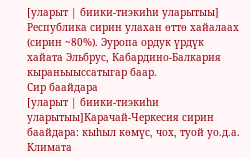[уларыт | биики-тиэкиһи уларытыы]
Республика сирин улахан өттө хайалаах (сирин ~80%). Эуропа ордук үрдүк хайата Эльбрус, Кабардино-Балкария кыраньыыссатыгар баар.
Сир баайдара
[уларыт | биики-тиэкиһи уларытыы]Карачай-Черкесия сирин баайдара: кыһыл көмүс, чох, туой уо.д.а.
Климата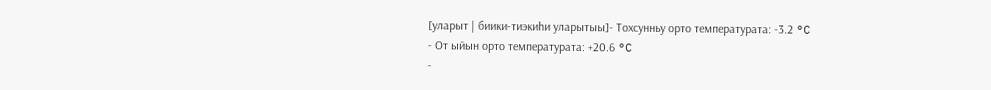[уларыт | биики-тиэкиһи уларытыы]- Тохсунньу орто температурата: -3.2 °C
- От ыйын орто температурата: +20.6 °C
-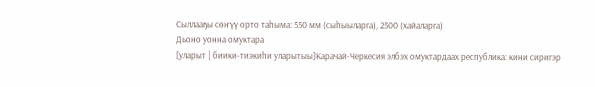Сыллааҕы сөҥүү орто таhыма: 550 мм (сыhыыларга), 2500 (хайаларга)
Дьоно уонна омуктара
[уларыт | биики-тиэкиһи уларытыы]Карачай-Черкесия элбэх омуктардаах республика: кини сиригэр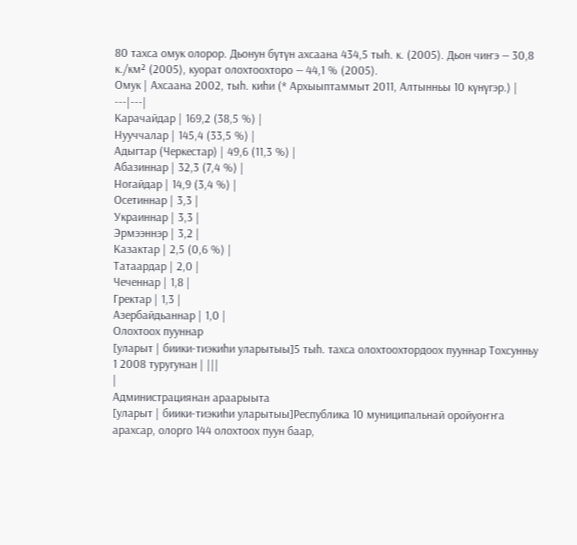80 тахса омук олорор. Дьонун бүтүн ахсаана 434,5 тыh. к. (2005). Дьон чиҥэ — 30,8 к./км² (2005), куорат олохтоохторо — 44,1 % (2005).
Омук | Ахсаана 2002, тыh. киhи (* Архыыптаммыт 2011, Алтынньы 10 күнүгэр.) |
---|---|
Карачайдар | 169,2 (38,5 %) |
Нууччалар | 145,4 (33,5 %) |
Адыгтар (Черкестар) | 49,6 (11,3 %) |
Абазиннар | 32,3 (7,4 %) |
Ногайдар | 14,9 (3,4 %) |
Осетиннар | 3,3 |
Украиннар | 3,3 |
Эрмээннэр | 3,2 |
Казактар | 2,5 (0,6 %) |
Татаардар | 2,0 |
Чеченнар | 1,8 |
Гректар | 1,3 |
Азербайдьаннар | 1,0 |
Олохтоох пууннар
[уларыт | биики-тиэкиһи уларытыы]5 тыh. тахса олохтоохтордоох пууннар Тохсунньу 1 2008 туругунан | |||
|
Администрациянан араарыыта
[уларыт | биики-тиэкиһи уларытыы]Республика 10 муниципальнай оройуоҥҥа арахсар, олорго 144 олохтоох пуун баар,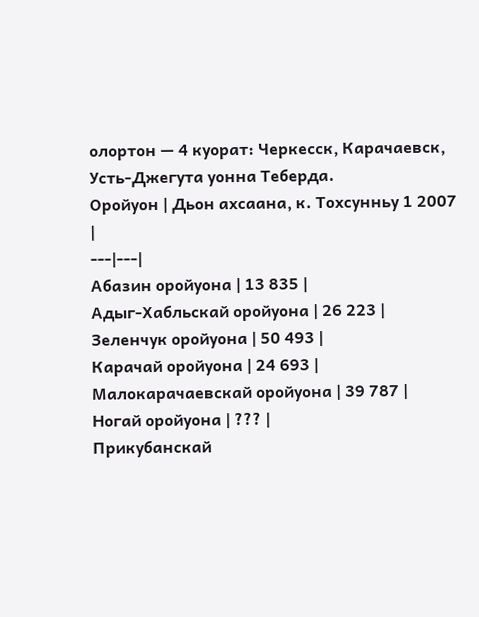олортон — 4 куорат: Черкесск, Карачаевск, Усть-Джегута уонна Теберда.
Оройуон | Дьон ахсаана, к. Тохсунньу 1 2007 |
---|---|
Абазин оройуона | 13 835 |
Адыг-Хабльскай оройуона | 26 223 |
Зеленчук оройуона | 50 493 |
Карачай оройуона | 24 693 |
Малокарачаевскай оройуона | 39 787 |
Ногай оройуона | ??? |
Прикубанскай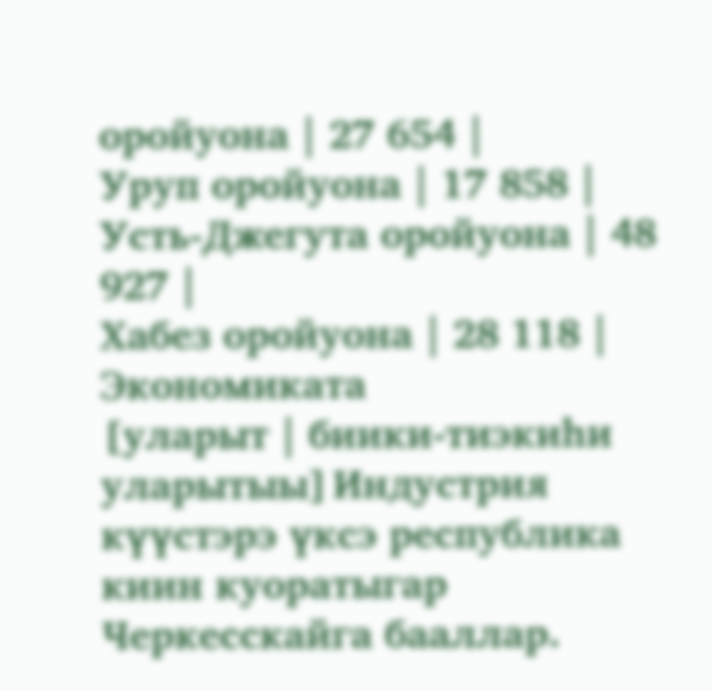оройуона | 27 654 |
Уруп оройуона | 17 858 |
Усть-Джегута оройуона | 48 927 |
Хабез оройуона | 28 118 |
Экономиката
[уларыт | биики-тиэкиһи уларытыы]Индустрия күүстэрэ үксэ республика киин куоратыгар Черкесскайга бааллар.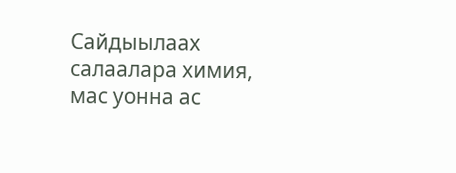Сайдыылаах салаалара химия, мас уонна ас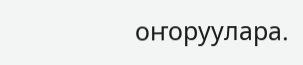оҥоруулара.